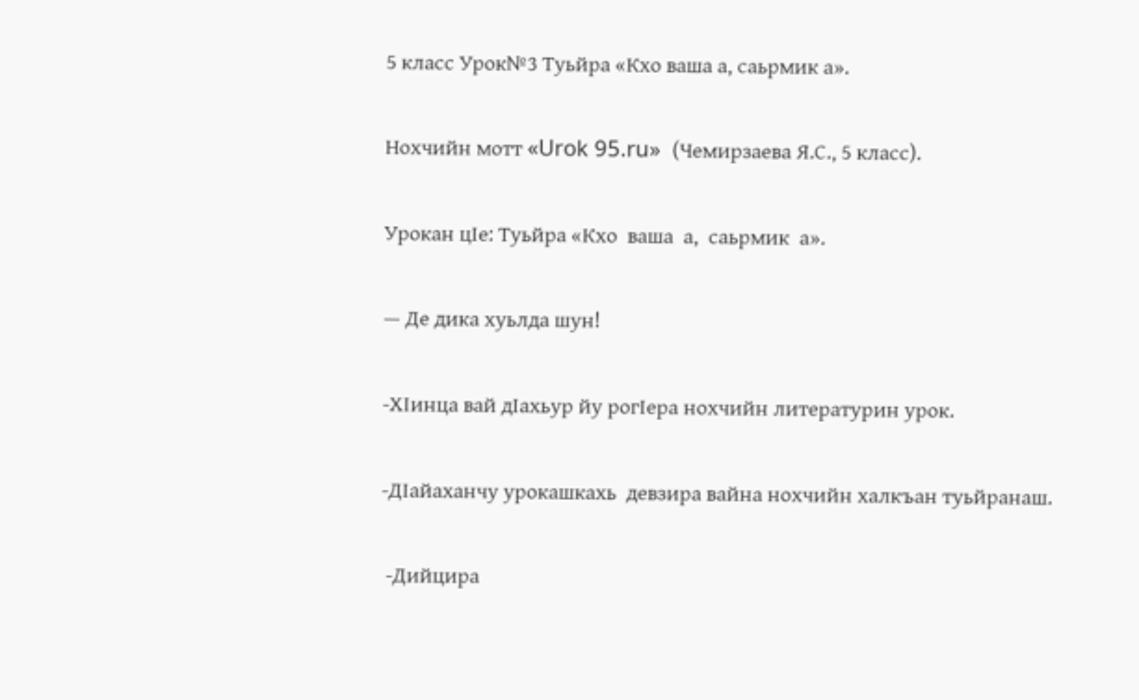5 класс Урок№3 Туьйра «Кхо ваша а, саьрмик а».

Нохчийн мотт «Urok 95.ru»  (Чемирзаева Я.С., 5 класс).

Урокан цIе: Туьйра «Кхо  ваша  а,  саьрмик  а».

— Де дика хуьлда шун!

-ХIинца вай дIахьур йу рогIера нохчийн литературин урок.

-ДIайаханчу урокашкахь  девзира вайна нохчийн халкъан туьйранаш.

 -Дийцира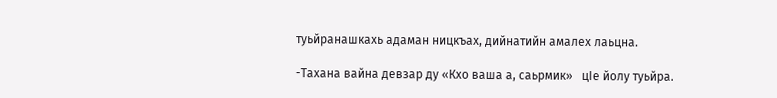туьйранашкахь адаман ницкъах, дийнатийн амалех лаьцна.

-Тахана вайна девзар ду «Кхо ваша а, саьрмик»   цIе йолу туьйра.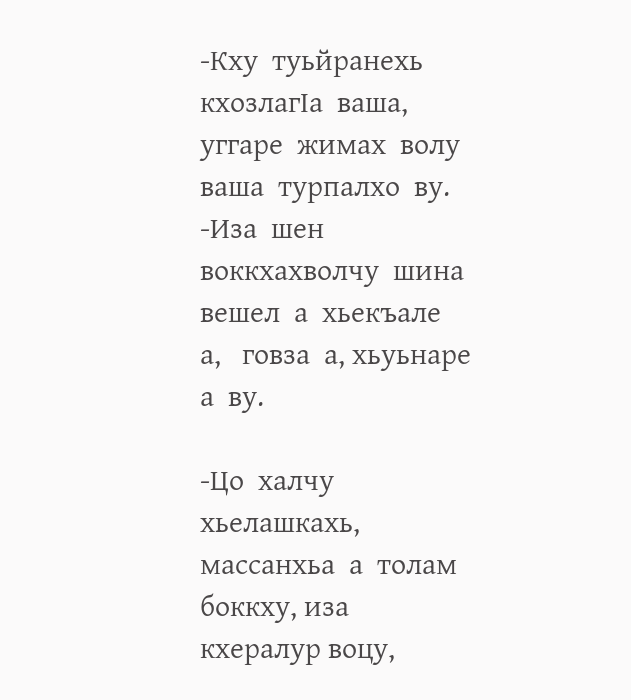-Кху  туьйранехь  кхозлагIа  ваша,  уггаре  жимах  волу   ваша  турпалхо  ву.  -Иза  шен  воккхахволчу  шина  вешел  а  хьекъале  а,   говза  а, хьуьнаре  а  ву.

-Цо  халчу  хьелашкахь, массанхьа  а  толам  боккху, иза  кхералур воцу,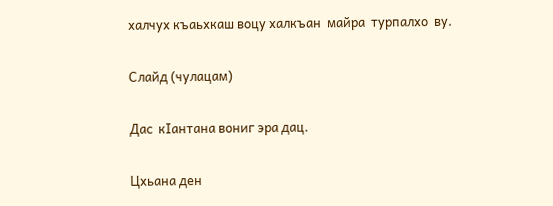халчух къаьхкаш воцу халкъан  майра  турпалхо  ву.

Слайд (чулацам)

Дас  кIантана вониг эра дац.

Цхьана ден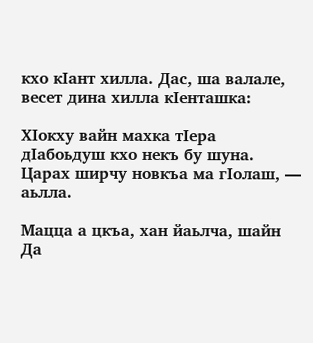кхо кIант хилла. Дас, ша валале, весет дина хилла кIенташка:

ХIокху вайн махка тIера дIабоьдуш кхо некъ бу шуна. Царах ширчу новкъа ма гIолаш, — аьлла.

Мацца а цкъа, хан йаьлча, шайн Да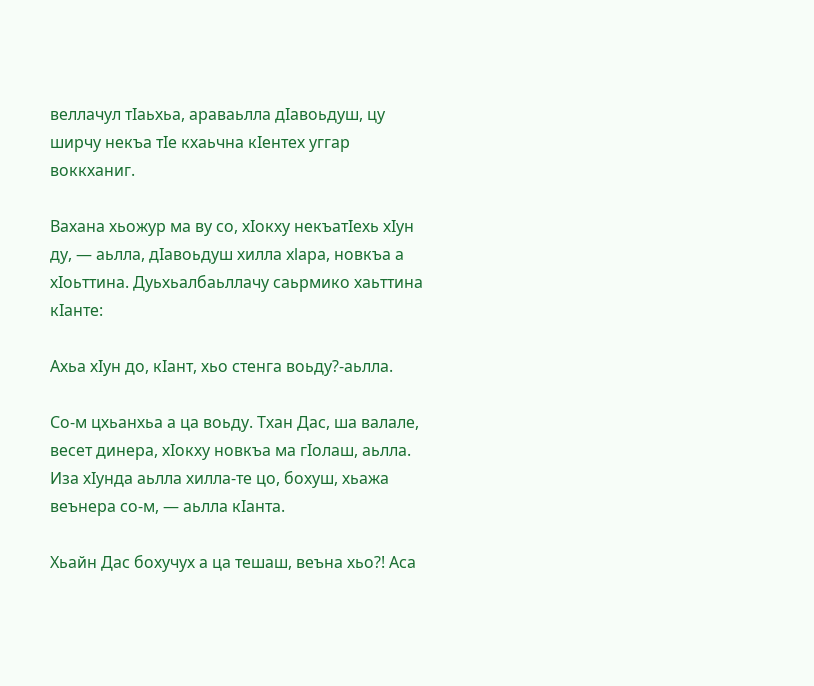веллачул тIаьхьа, араваьлла дIавоьдуш, цу ширчу некъа тIе кхаьчна кIентех уггар воккханиг.

Вахана хьожур ма ву со, хIокху некъатIехь хIун ду, — аьлла, дIавоьдуш хилла xlapa, новкъа а хIоьттина. Дуьхьалбаьллачу саьрмико хаьттина кIанте:

Ахьа хIун до, кIант, хьо стенга воьду?-аьлла.

Со-м цхьанхьа а ца воьду. Тхан Дас, ша валале, весет динера, хIокху новкъа ма гIолаш, аьлла. Иза хIунда аьлла хилла-те цо, бохуш, хьажа веънера со-м, — аьлла кIанта.

Хьайн Дас бохучух а ца тешаш, веъна хьо?! Аса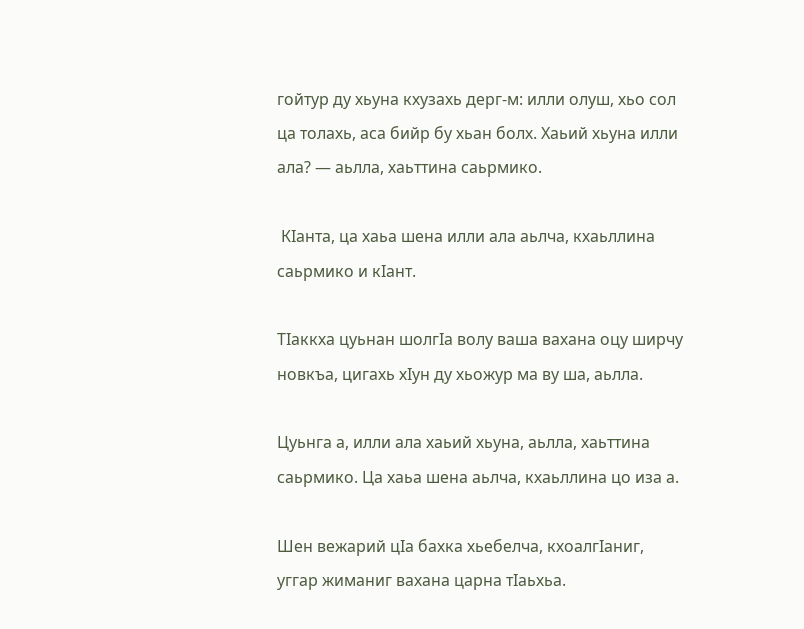гойтур ду хьуна кхузахь дерг-м: илли олуш, хьо сол ца толахь, аса бийр бу хьан болх. Хаьий хьуна илли ала? — аьлла, хаьттина саьрмико.

 КIанта, ца хаьа шена илли ала аьлча, кхаьллина саьрмико и кIант.

ТIаккха цуьнан шолгIа волу ваша вахана оцу ширчу новкъа, цигахь хIун ду хьожур ма ву ша, аьлла.

Цуьнга а, илли ала хаьий хьуна, аьлла, хаьттина саьрмико. Ца хаьа шена аьлча, кхаьллина цо иза а.

Шен вежарий цIа бахка хьебелча, кхоалгIаниг, уггар жиманиг вахана царна тIаьхьа.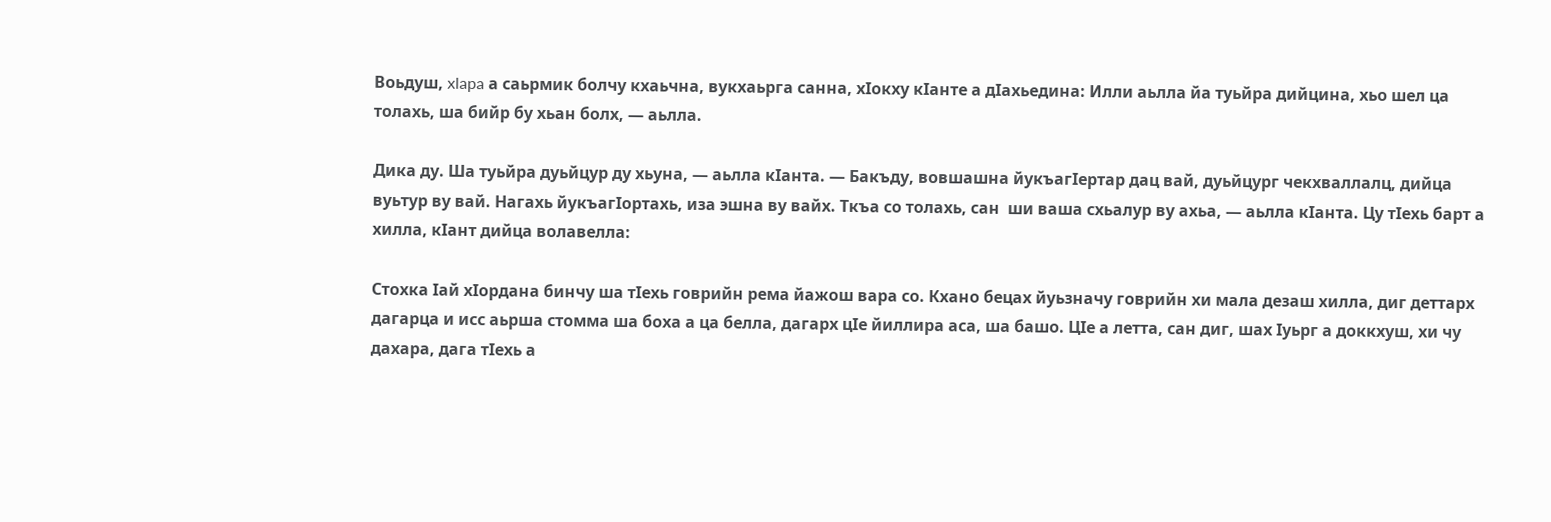Воьдуш, xlapa а саьрмик болчу кхаьчна, вукхаьрга санна, хIокху кIанте а дIахьедина: Илли аьлла йа туьйра дийцина, хьо шел ца толахь, ша бийр бу хьан болх, — аьлла.

Дика ду. Ша туьйра дуьйцур ду хьуна, — аьлла кIанта. — Бакъду, вовшашна йукъагIертар дац вай, дуьйцург чекхваллалц, дийца вуьтур ву вай. Нагахь йукъагIортахь, иза эшна ву вайх. Ткъа со толахь, сан  ши ваша схьалур ву ахьа, — аьлла кIанта. Цу тIехь барт а хилла, кIант дийца волавелла:

Стохка Iай хIордана бинчу ша тIехь говрийн рема йажош вара со. Кхано бецах йуьзначу говрийн хи мала дезаш хилла, диг деттарх дагарца и исс аьрша стомма ша боха а ца белла, дагарх цIе йиллира аса, ша башо. ЦIе а летта, сан диг, шах Iуьрг а доккхуш, хи чу дахара, дага тIехь а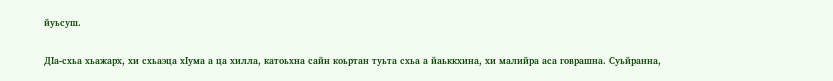йуьсуш.

ДIа-схьа хьажарх, хи схьаэца хIума а ца хилла, катоьхна сайн коьртан туьта схьа а йаьккхина, хи малийра аса говрашна. Суьйранна,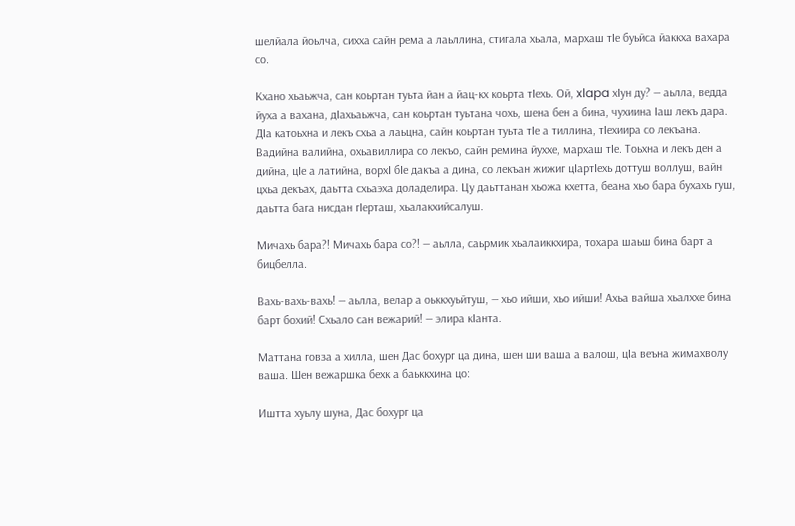шелйала йоьлча, сихха сайн рема а лаьллина, стигала хьала, мархаш тIе буьйса йаккха вахара со.

Кхано хьаьжча, сан коьртан туьта йан а йац-кх коьрта тIехь. Ой, xlapa хIун ду? — аьлла, ведда йуха а вахана, дIахьаьжча, сан коьртан туьтана чохь, шена бен а бина, чухиина Iаш лекъ дара. ДIа катоьхна и лекъ схьа а лаьцна, сайн коьртан туьта тIе а тиллина, тIехиира со лекъана. Вадийна валийна, охьавиллира со лекъо, сайн ремина йуххе, мархаш тIе. Тоьхна и лекъ ден а дийна, цIе а латийна, ворхI бIе дакъа а дина, со лекъан жижиг цIартIехь доттуш воллуш, вайн цхьа декъах, даьтта схьаэха доладелира. Цу даьттанан хьожа кхетта, беана хьо бара бухахь гуш, даьтта бага нисдан гIерташ, хьалакхийсалуш.

Мичахь бара?! Мичахь бара со?! — аьлла, саьрмик хьалаиккхира, тохара шаьш бина барт а бицбелла.

Вахь-вахь-вахь! — аьлла, велар а оьккхуьйтуш, — хьо ийши, хьо ийши! Ахьа вайша хьалххе бина барт бохий! Схьало сан вежарий! — элира кIанта.

Маттана говза а хилла, шен Дас бохург ца дина, шен ши ваша а валош, цIа веъна жимахволу ваша. Шен вежаршка бехк а баьккхина цо:

Иштта хуьлу шуна, Дас бохург ца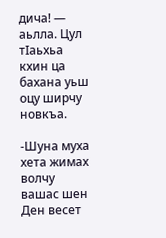дича! — аьлла. Цул тIаьхьа кхин ца бахана уьш оцу ширчу новкъа.

-Шуна муха хета жимах волчу вашас шен Ден весет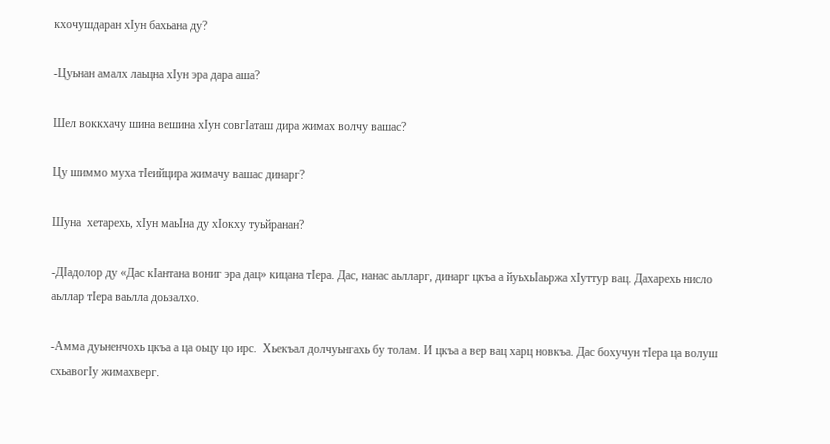кхочушдаран хIун бахьана ду?

-Цуьнан амалх лаьцна хIун эра дара аша?

Шел воккхачу шина вешина хIун совгIаташ дира жимах волчу вашас?

Цу шиммо муха тIеийцира жимачу вашас динарг?

Шуна  хетарехь, хIун маьIна ду хIокху туьйранан?

-ДIадолор ду «Дас кIантана вониг эра дац» кицана тIера. Дас, нанас аьлларг, динарг цкъа а йуьхьIаьржа хIуттур вац. Дахарехь нисло аьллар тIера ваьлла доьзалхо.

-Амма дуьненчохь цкъа а ца оьцу цо ирс.  Хьекъал долчуьнгахь бу толам. И цкъа а вер вац харц новкъа. Дас бохучун тIера ца волуш схьавогIу жимахверг.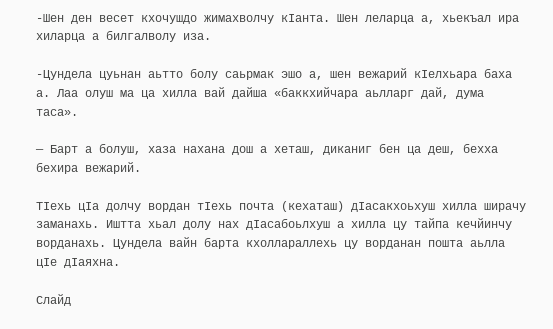-Шен ден весет кхочушдо жимахволчу кIанта. Шен леларца а, хьекъал ира хиларца а билгалволу иза.

-Цундела цуьнан аьтто болу саьрмак эшо а, шен вежарий кIелхьара баха а. Лаа олуш ма ца хилла вай дайша «баккхийчара аьлларг дай, дума таса».

— Барт а болуш, хаза нахана дош а хеташ, диканиг бен ца деш, бехха бехира вежарий.

ТIехь цIа долчу вордан тIехь почта (кехаташ) дIасакхоьхуш хилла ширачу  заманахь. Иштта хьал долу нах дIасабоьлхуш а хилла цу тайпа кечйинчу ворданахь. Цундела вайн барта кхоллараллехь цу ворданан пошта аьлла цIе дIаяхна.

Слайд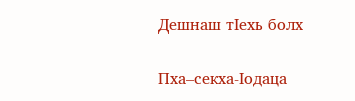Дешнаш тIехь болх

Пха–секха-Iодаца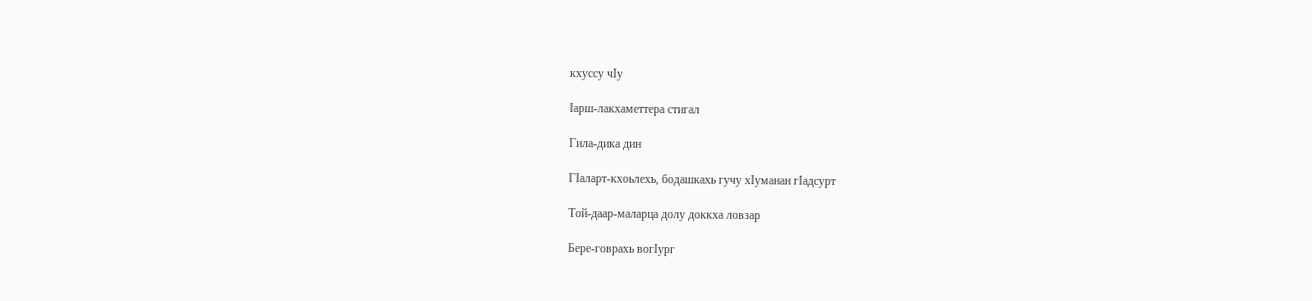кхуссу чIу

Iарш-лакхаметтера стигал

Гила-дика дин

ГIаларт-кхоьлехь, бодашкахь гучу хIуманан гIадсурт

Той-даар-маларца долу доккха ловзар

Бере-говрахь вогIург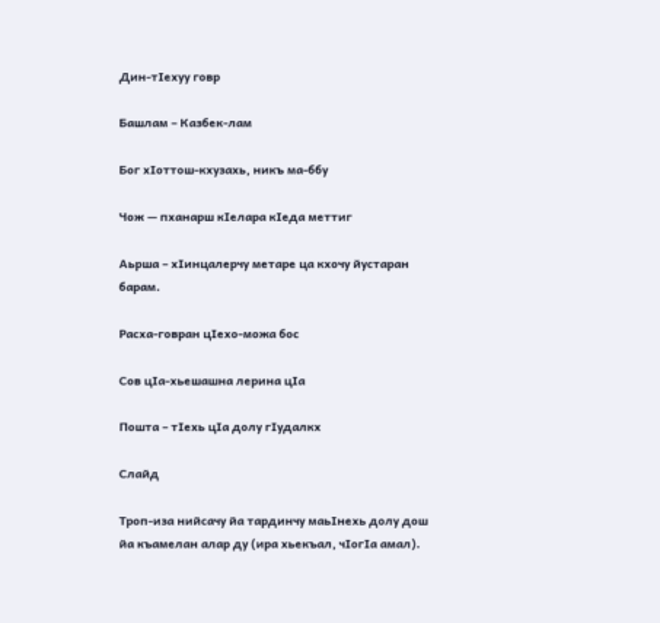Дин-тIехуу говр

Башлам – Казбек-лам

Бог хIоттош-кхузахь, никъ ма-ббу

Чож — пханарш кIелара кIеда меттиг

Аьрша – хIинцалерчу метаре ца кхочу йустаран барам.

Расха-говран цIехо-можа бос

Сов цIа-хьешашна лерина цIа

Пошта – тIехь цIа долу гIудалкх

Слайд

Троп-иза нийсачу йа тардинчу маьIнехь долу дош йа къамелан алар ду (ира хьекъал, чIогIа амал).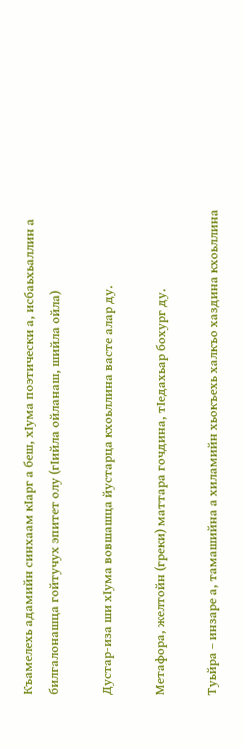Къамелехь адамийн синхаам кIарг а беш, хIума поэтически а, исбаьхьаллин а билгалонашца гойтучух эпитет олу (гIийла ойланаш, шийла ойла)

Дустар-иза ши хIума вовшашца йустарца кхоьллина васте алар ду.

Метафора, желтойн (греки) маттара гочдина, тIедахьар бохург ду.

Туьйра – инзаре а, тамашийна а хиламийн хьокъехь халкъо хаздина кхоьллина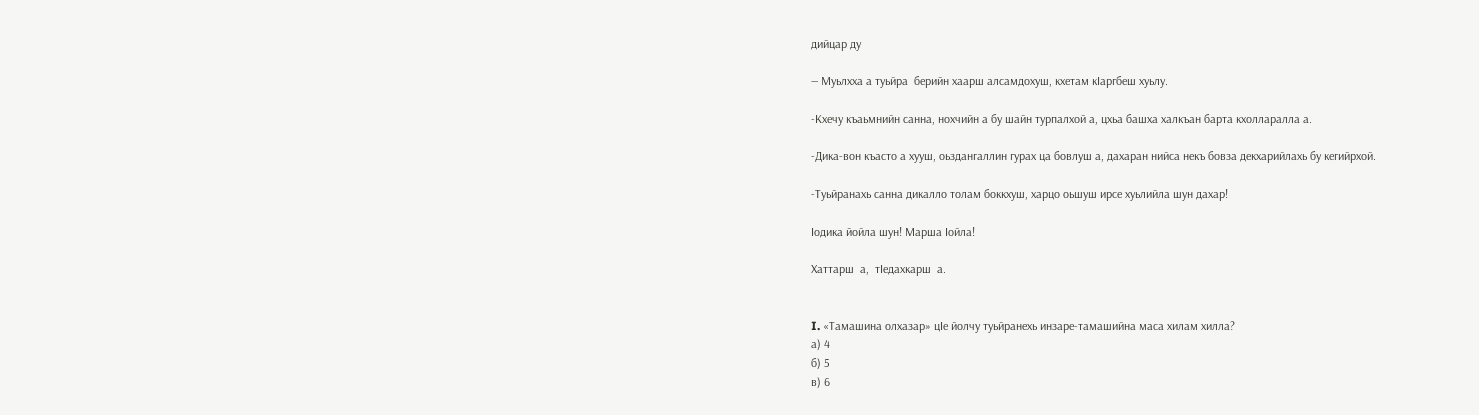дийцар ду

— Муьлхха а туьйра  берийн хаарш алсамдохуш, кхетам кIаргбеш хуьлу.

-Кхечу къаьмнийн санна, нохчийн а бу шайн турпалхой а, цхьа башха халкъан барта кхолларалла а.

-Дика-вон къасто а хууш, оьздангаллин гурах ца бовлуш а, дахаран нийса некъ бовза декхарийлахь бу кегийрхой.

-Туьйранахь санна дикалло толам боккхуш, харцо оьшуш ирсе хуьлийла шун дахар!

Iодика йойла шун! Марша Iойла!

Хаттарш  а,  тIедахкарш  а.


I. «Тамашина олхазар» цIе йолчу туьйранехь инзаре-тамашийна маса хилам хилла?
а) 4
б) 5
в) 6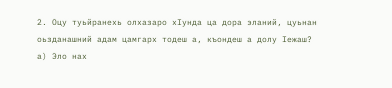2. Оцу туьйранехь олхазаро хIунда ца дора эланий, цуьнан оьзданашний адам цамгарх тодеш а, къондеш а долу Iежаш?
а) Эло нах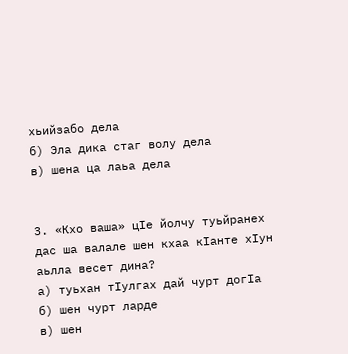хьийзабо дела
б) Эла дика стаг волу дела
в) шена ца лаьа дела


3. «Кхо ваша» цIе йолчу туьйранех дас ша валале шен кхаа кIанте хIун аьлла весет дина?
а) туьхан тIулгах дай чурт догIа
б) шен чурт ларде
в) шен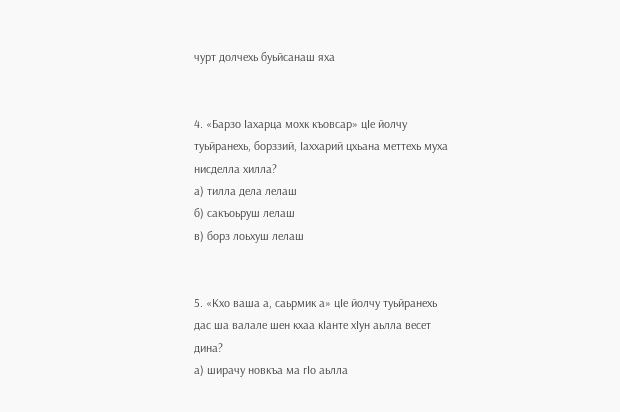чурт долчехь буьйсанаш яха


4. «Барзо Iахарца мохк къовсар» цIе йолчу туьйранехь, борззий, Iаххарий цхьана меттехь муха нисделла хилла?
а) тилла дела лелаш
б) сакъоьруш лелаш
в) борз лоьхуш лелаш


5. «Кхо ваша а, саьрмик а» цIе йолчу туьйранехь дас ша валале шен кхаа кIанте хIун аьлла весет дина?
а) ширачу новкъа ма гIо аьлла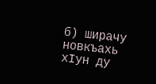б) ширачу новкъахь хIун ду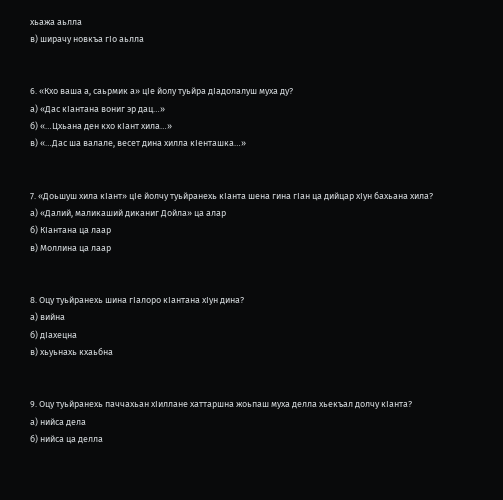хьажа аьлла
в) ширачу новкъа гIо аьлла


6. «Кхо ваша а, саьрмик а» цIе йолу туьйра дIадолалуш муха ду?
а) «Дас кIантана вониг эр дац…»
б) «…Цхьана ден кхо кIант хила…»
в) «…Дас ша валале, весет дина хилла кIенташка…»


7. «Доьшуш хила кIант» цIе йолчу туьйранехь кIанта шена гина гIан ца дийцар хIун бахьана хила?
а) «Далий, маликаший диканиг Дойла» ца алар
б) КIантана ца лаар
в) Моллина ца лаар


8. Оцу туьйранехь шина гIалоро кIантана хIун дина?
а) вийна
б) дIахецна
в) хьуьнахь кхаьбна


9. Оцу туьйранехь паччахьан хIиллане хаттаршна жоьпаш муха делла хьекъал долчу кIанта?
а) нийса дела
б) нийса ца делла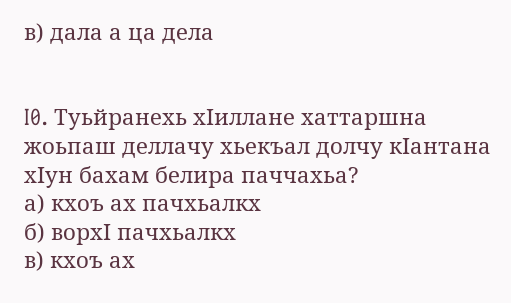в) дала а ца дела


I0. Туьйранехь хIиллане хаттаршна жоьпаш деллачу хьекъал долчу кIантана хIун бахам белира паччахьа?
а) кхоъ ах пачхьалкх
б) ворхI пачхьалкх
в) кхоъ ах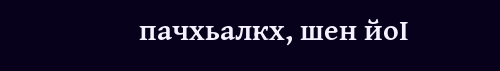пачхьалкх, шен йоI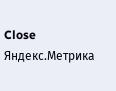Close
Яндекс.Метрика